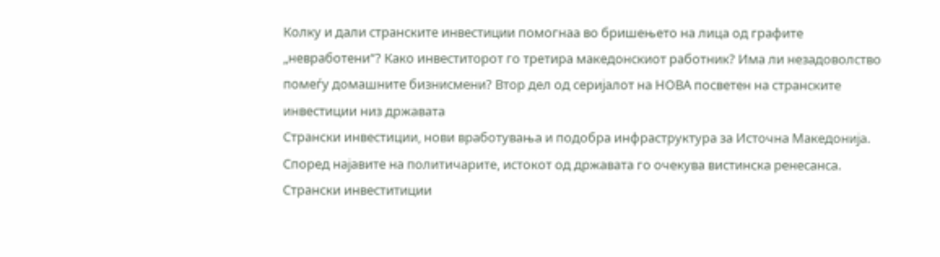Колку и дали странските инвестиции помогнаа во бришењето на лица од графите „невработени“? Како инвеститорот го третира македонскиот работник? Има ли незадоволство помеѓу домашните бизнисмени? Втор дел од серијалот на НОВА посветен на странските инвестиции низ државата
Странски инвестиции, нови вработувања и подобра инфраструктура за Источна Македонија. Според најавите на политичарите, истокот од државата го очекува вистинска ренесанса. Странски инвеститиции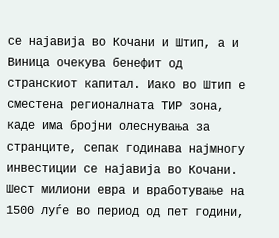се најавија во Кочани и Штип, а и Виница очекува бенефит од странскиот капитал. Иако во Штип е сместена регионалната ТИР зона, каде има бројни олеснувања за странците, сепак годинава најмногу инвестиции се најавија во Кочани.
Шест милиони евра и вработување на 1500 луѓе во период од пет години,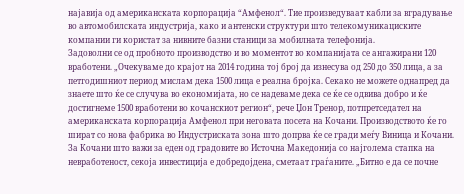најавија од американската корпорација “Амфенол“. Тие произведуваат кабли за вградување во автомобилската индустрија, како и антенски структури што телекомуникациските компании ги користат за нивните базни станици за мобилната телефонија.
Задоволни се од пробното производство и во моментот во компанијата се ангажирани 120 вработени. „Очекуваме до крајот на 2014 година тој број да изнесува од 250 до 350 лица, а за петгодишниот период мислам дека 1500 лица е реална бројка. Секако не можете однапред да знаете што ќе се случува во економијата, но се надеваме дека се ќе се одвива добро и ќе достигнеме 1500 вработени во кочанскиот регион“, рече Џон Тренор, потпретседател на американската корпорација Амфенол при неговата посета на Кочани. Производството ќе го шират со нова фабрика во Индустриската зона што допрва ќе се гради меѓу Виница и Кочани.
За Кочани што важи за еден од градовите во Источна Македонија со најголема стапка на невработеност, секоја инвестиција е добредојдена, сметаат граѓаните. „Битно е да се почне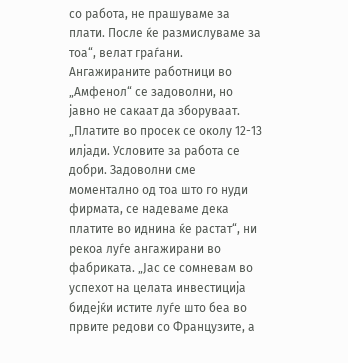со работа, не прашуваме за плати. После ќе размислуваме за тоа“, велат граѓани. Ангажираните работници во „Амфенол“ се задоволни, но јавно не сакаат да зборуваат.
„Платите во просек се околу 12-13 илјади. Условите за работа се добри. Задоволни сме моментално од тоа што го нуди фирмата, се надеваме дека платите во иднина ќе растат“, ни рекоа луѓе ангажирани во фабриката. „Јас се сомневам во успехот на целата инвестиција бидејќи истите луѓе што беа во првите редови со Французите, а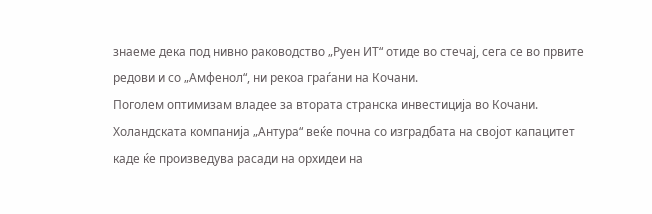знаеме дека под нивно раководство „Руен ИТ“ отиде во стечај, сега се во првите редови и со „Амфенол“, ни рекоа граѓани на Кочани.
Поголем оптимизам владее за втората странска инвестиција во Кочани. Холандската компанија „Антура“ веќе почна со изградбата на својот капацитет каде ќе произведува расади на орхидеи на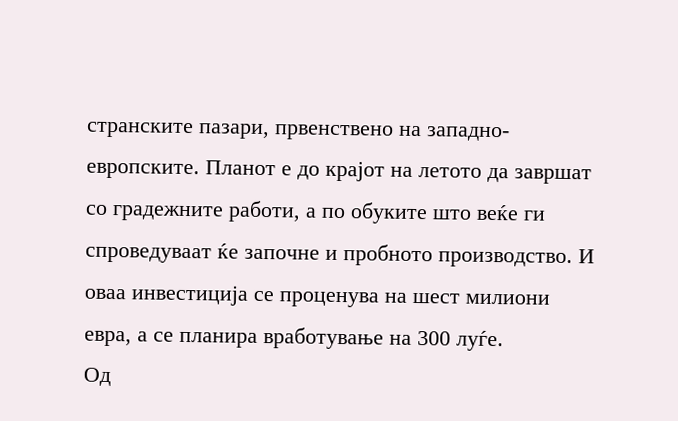странските пазари, првенствено на западно-европските. Планот е до крајот на летото да завршат со градежните работи, а по обуките што веќе ги спроведуваат ќе започне и пробното производство. И оваа инвестиција се проценува на шест милиони евра, а се планира вработување на 300 луѓе.
Од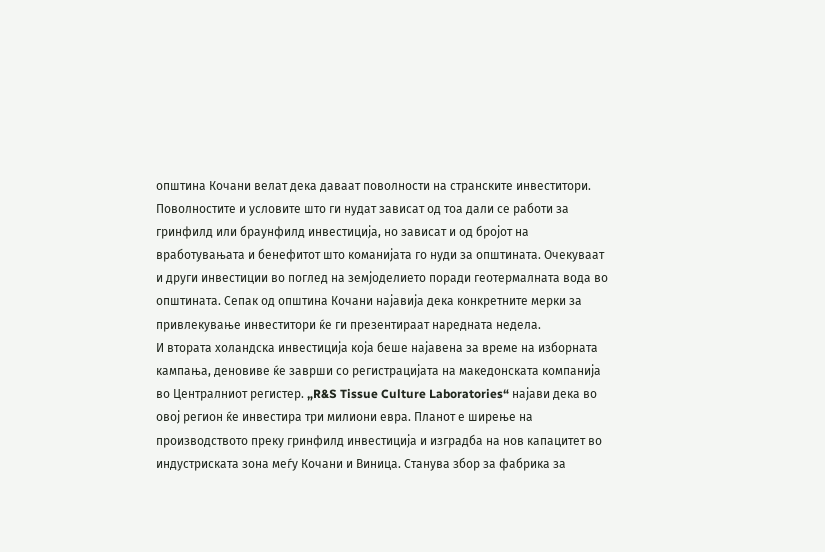општина Кочани велат дека даваат поволности на странските инвеститори. Поволностите и условите што ги нудат зависат од тоа дали се работи за гринфилд или браунфилд инвестиција, но зависат и од бројот на вработувањата и бенефитот што команијата го нуди за општината. Очекуваат и други инвестиции во поглед на земјоделието поради геотермалната вода во општината. Сепак од општина Кочани најавија дека конкретните мерки за привлекување инвеститори ќе ги презентираат наредната недела.
И втората холандска инвестиција која беше најавена за време на изборната кампања, деновиве ќе заврши со регистрацијата на македонската компанија во Централниот регистер. „R&S Tissue Culture Laboratories“ најави дека во овој регион ќе инвестира три милиони евра. Планот е ширење на производството преку гринфилд инвестиција и изградба на нов капацитет во индустриската зона меѓу Кочани и Виница. Станува збор за фабрика за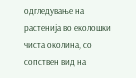одгледување на растенија во еколошки чиста околина, со сопствен вид на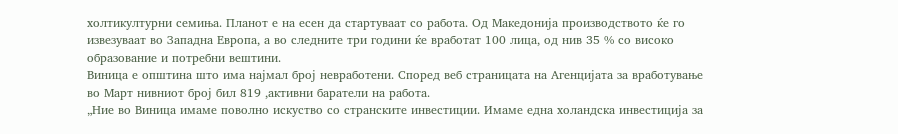холтикултурни семиња. Планот е на есен да стартуваат со работа. Од Македонија производството ќе го извезуваат во Западна Европа, а во следните три години ќе вработат 100 лица, од нив 35 % со високо образование и потребни вештини.
Виница е општина што има најмал број невработени. Според веб страницата на Агенцијата за вработување во Март нивниот број бил 819 ,активни баратели на работа.
„Ние во Виница имаме поволно искуство со странските инвестиции. Имаме една холандска инвестиција за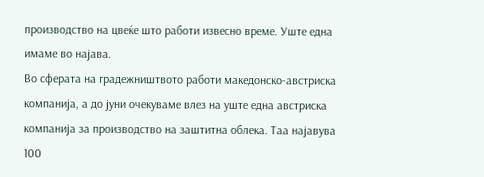производство на цвеќе што работи извесно време. Уште една имаме во најава.
Во сферата на градежништвото работи македонско-австриска компанија, а до јуни очекуваме влез на уште една австриска компанија за производство на заштитна облека. Таа најавува 100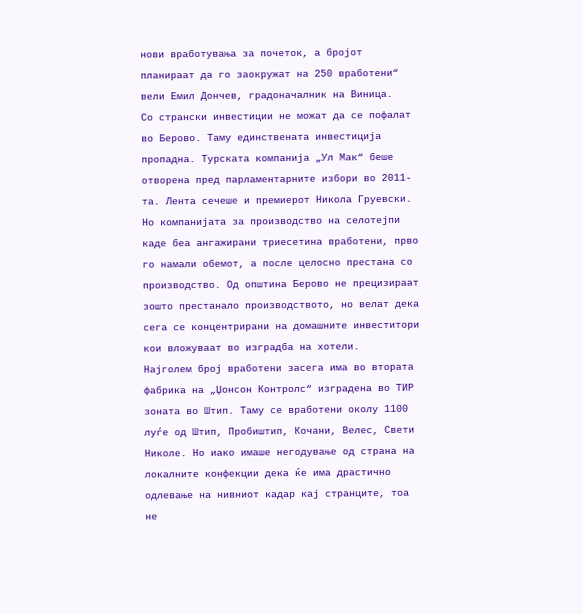нови вработувања за почеток, а бројот планираат да го заокружат на 250 вработени“ вели Емил Дончев, градоначалник на Виница.
Со странски инвестиции не можат да се пофалат во Берово. Таму единствената инвестиција пропадна. Турската компанија „Ул Мак“ беше отворена пред парламентарните избори во 2011-та. Лента сечеше и премиерот Никола Груевски. Но компанијата за производство на селотејпи каде беа ангажирани триесетина вработени, прво го намали обемот, а после целосно престана со производство. Од општина Берово не прецизираат зошто престанало производството, но велат дека сега се концентрирани на домашните инвеститори кои вложуваат во изградба на хотели.
Најголем број вработени засега има во втората фабрика на „Џонсон Контролс“ изградена во ТИР зоната во Штип. Таму се вработени околу 1100 луѓе од Штип, Пробиштип, Кочани, Велес, Свети Николе. Но иако имаше негодување од страна на локалните конфекции дека ќе има драстично одлевање на нивниот кадар кај странците, тоа не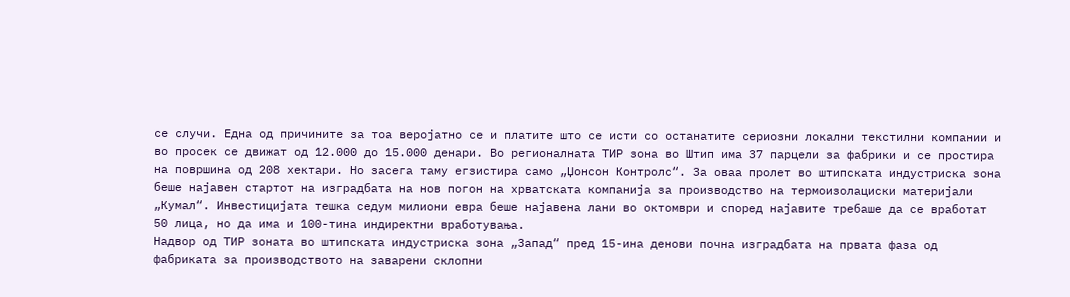се случи. Една од причините за тоа веројатно се и платите што се исти со останатите сериозни локални текстилни компании и во просек се движат од 12.000 до 15.000 денари. Во регионалната ТИР зона во Штип има 37 парцели за фабрики и се простира на површина од 208 хектари. Но засега таму егзистира само „Џонсон Контролс“. За оваа пролет во штипската индустриска зона беше најавен стартот на изградбата на нов погон на хрватската компанија за производство на термоизолациски материјали „Кумал“. Инвестицијата тешка седум милиони евра беше најавена лани во октомври и според најавите требаше да се вработат 50 лица, но да има и 100-тина индиректни вработувања.
Надвор од ТИР зоната во штипската индустриска зона „Запад“ пред 15-ина денови почна изградбата на првата фаза од фабриката за производството на заварени склопни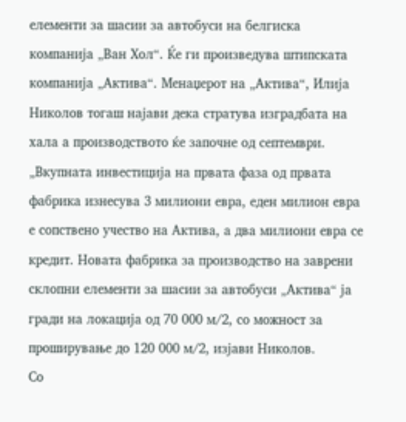елементи за шасии за автобуси на белгиска компанија „Ван Хол“. Ќе ги произведува штипската компанија „Актива“. Менаџерот на „Актива“, Илија Николов тогаш најави дека стратува изградбата на хала а производството ќе започне од септември. „Вкупната инвестиција на првата фаза од првата фабрика изнесува 3 милиони евра, еден милион евра е сопствено учество на Актива, а два милиони евра се кредит. Новата фабрика за производство на заврени склопни елементи за шасии за автобуси „Актива“ ја гради на локација од 70 000 м/2, со можност за проширување до 120 000 м/2, изјави Николов.
Со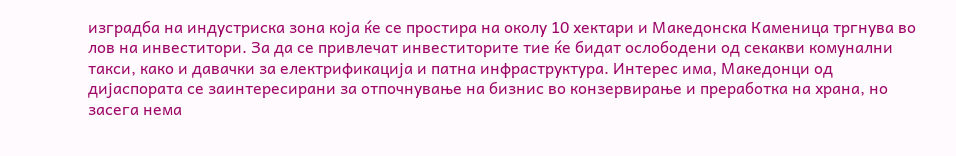изградба на индустриска зона која ќе се простира на околу 10 хектари и Македонска Каменица тргнува во лов на инвеститори. За да се привлечат инвеститорите тие ќе бидат ослободени од секакви комунални такси, како и давачки за електрификација и патна инфраструктура. Интерес има, Македонци од дијаспората се заинтересирани за отпочнување на бизнис во конзервирање и преработка на храна, но засега нема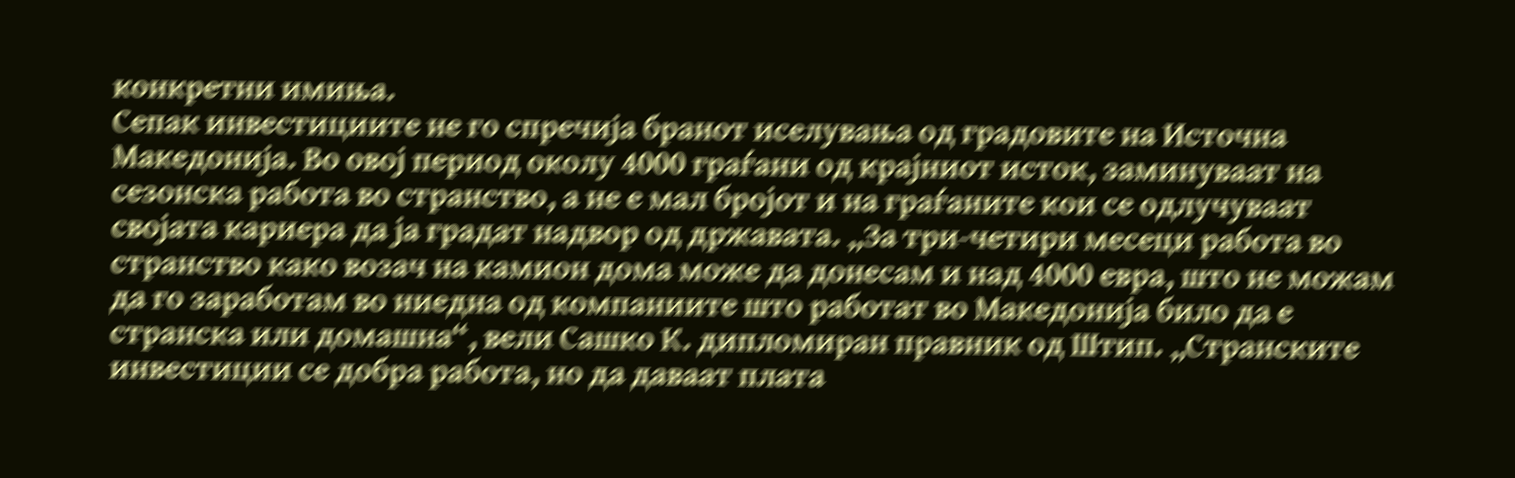конкретни имиња.
Сепак инвестициите не го спречија бранот иселувања од градовите на Источна Македонија. Во овој период околу 4000 граѓани од крајниот исток, заминуваат на сезонска работа во странство, а не е мал бројот и на граѓаните кои се одлучуваат својата кариера да ја градат надвор од државата. „За три-четири месеци работа во странство како возач на камион дома може да донесам и над 4000 евра, што не можам да го заработам во ниедна од компаниите што работат во Македонија било да е странска или домашна“, вели Сашко К. дипломиран правник од Штип. „Странските инвестиции се добра работа, но да даваат плата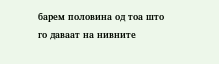барем половина од тоа што го даваат на нивните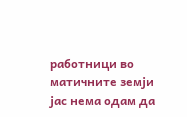работници во матичните земји јас нема одам да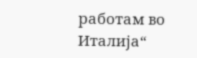работам во Италија“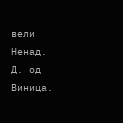вели Ненад. Д. од Виница.